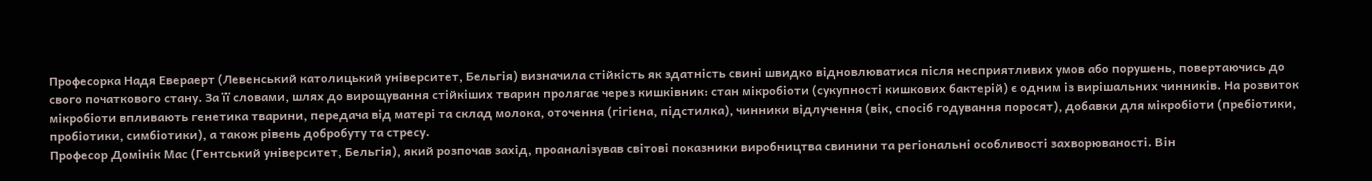Професорка Надя Евераерт (Левенський католицький університет, Бельгія) визначила стійкість як здатність свині швидко відновлюватися після несприятливих умов або порушень, повертаючись до свого початкового стану. За її словами, шлях до вирощування стійкіших тварин пролягає через кишківник: стан мікробіоти (сукупності кишкових бактерій) є одним із вирішальних чинників. На розвиток мікробіоти впливають генетика тварини, передача від матері та склад молока, оточення (гігієна, підстилка), чинники відлучення (вік, спосіб годування поросят), добавки для мікробіоти (пребіотики, пробіотики, симбіотики), а також рівень добробуту та стресу.
Професор Домінік Мас (Гентський університет, Бельгія), який розпочав захід, проаналізував світові показники виробництва свинини та регіональні особливості захворюваності. Він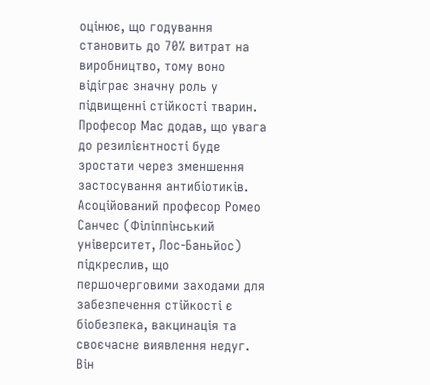оцінює, що годування становить до 70% витрат на виробництво, тому воно відіграє значну роль у підвищенні стійкості тварин. Професор Мас додав, що увага до резилієнтності буде зростати через зменшення застосування антибіотиків.
Асоційований професор Ромео Санчес (Філіппінський університет, Лос-Баньйос) підкреслив, що першочерговими заходами для забезпечення стійкості є біобезпека, вакцинація та своєчасне виявлення недуг. Він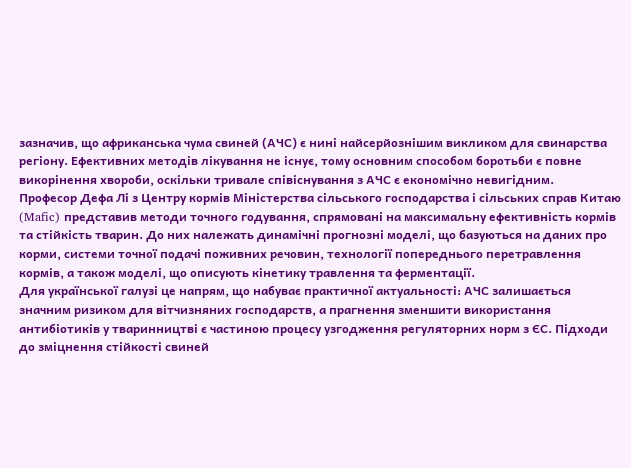зазначив, що африканська чума свиней (АЧС) є нині найсерйознішим викликом для свинарства регіону. Ефективних методів лікування не існує, тому основним способом боротьби є повне викорінення хвороби, оскільки тривале співіснування з АЧС є економічно невигідним.
Професор Дефа Лі з Центру кормів Міністерства сільського господарства і сільських справ Китаю (Mafic) представив методи точного годування, спрямовані на максимальну ефективність кормів та стійкість тварин. До них належать динамічні прогнозні моделі, що базуються на даних про корми, системи точної подачі поживних речовин, технології попереднього перетравлення кормів, а також моделі, що описують кінетику травлення та ферментації.
Для української галузі це напрям, що набуває практичної актуальності: АЧС залишається значним ризиком для вітчизняних господарств, а прагнення зменшити використання антибіотиків у тваринництві є частиною процесу узгодження регуляторних норм з ЄС. Підходи до зміцнення стійкості свиней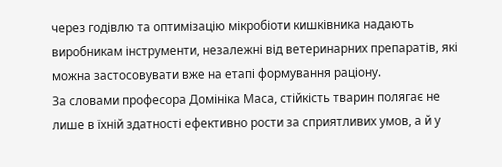через годівлю та оптимізацію мікробіоти кишківника надають виробникам інструменти, незалежні від ветеринарних препаратів, які можна застосовувати вже на етапі формування раціону.
За словами професора Домініка Маса, стійкість тварин полягає не лише в їхній здатності ефективно рости за сприятливих умов, а й у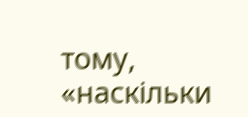тому, «наскільки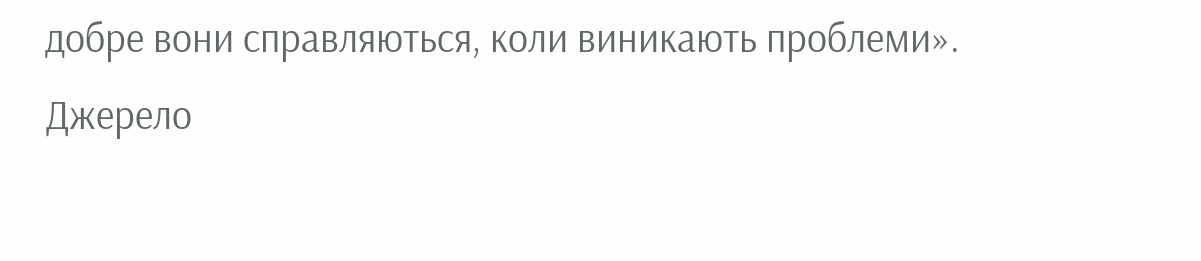добре вони справляються, коли виникають проблеми».
Джерело